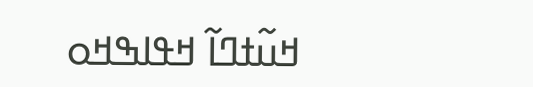ߞߎ߬ߙߣߊ߬ ߞߟߊߒߞߋ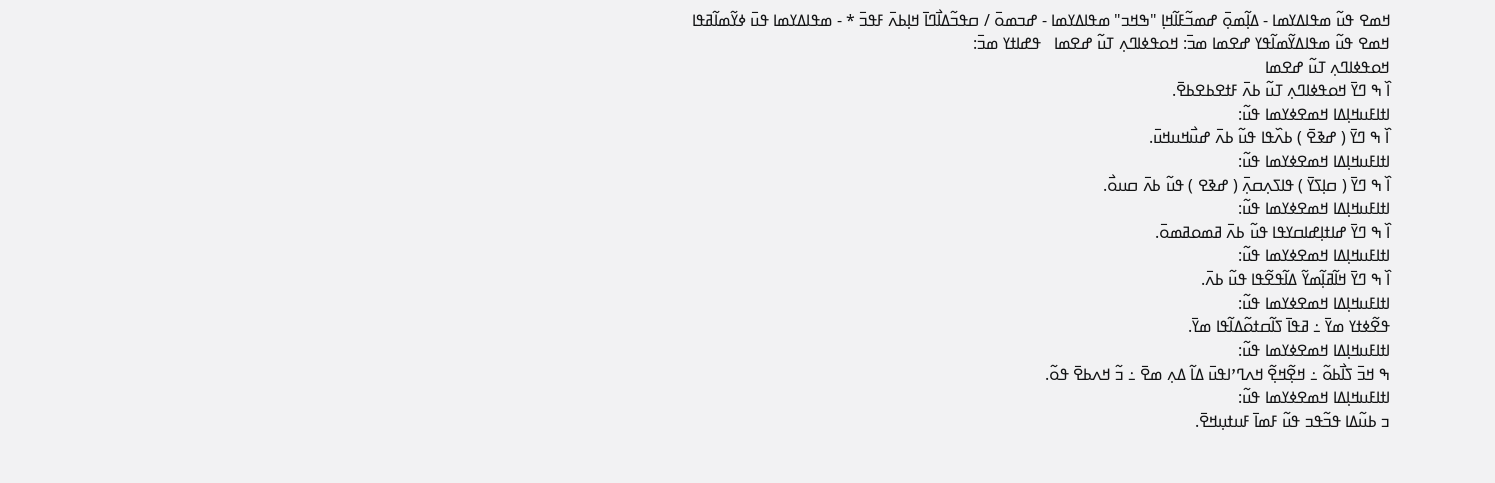ߞߘߐ ߟߎ߬ ߘߟߊߡߌߘߊ - ߡߊ߲߬ߘߋ߲߫ ߝߘߏ߬ߓߊ߬ߞߊ߲ "ߒߞߏ" ߘߟߊߡߌߘߊ - ߝߏߘߋ߫ / ߛߟߏ߬ߡߊ߯ߣߊ߫ ߞߊ߲ߕߍ߫ ߓߟߏ߫ * - ߘߟߊߡߌߘߊ ߟߎ߫ ߦߌ߬ߘߊ߬ߥߟߊ
ߞߘߐ ߟߎ߬ ߘߟߊߡߌ߬ߘߊ߬ߟߌ ߝߐߘߊ ߘߏ߫: ߞߋߟߦߊߣߍ߲ ߠߎ߬ ߝߐߘߊ   ߟߝߊߙߌ ߘߏ߫:
ߞߋߟߦߊߣߍ߲ ߠߎ߬ ߝߐߘߊ
ߊ߰ ߒ ߣߌ߫ ߞߋߟߦߊߣߍ߲ ߠߎ߬ ߕߍ߫ ߓߙߐߕߐߕߐ߫.
ߊߙߊߓߎߞߊ߲ߡߊ ߞߘߐߦߌߘߊ ߟߎ߬:
ߊ߰ ߒ ߣߌ߫ ( ߝߢߐ߫ ) ߕߍ߰ߟߊ ߟߎ߬ ߕߍ߫ ߝߎ߯ߞߎߞߎ߫.
ߊߙߊߓߎߞߊ߲ߡߊ ߞߘߐߦߌߘߊ ߟߎ߬:
ߊ߰ ߒ ߣߌ߫ ( ߛߊ߲ߖߌ߫ ) ߟߊߖߍ߲ߛߍ߲߫ ( ߝߢߐ ) ߟߎ߬ ߕߍ߫ ߛߎߋ߯.
ߊߙߊߓߎߞߊ߲ߡߊ ߞߘߐߦߌߘߊ ߟߎ߬:
ߊ߰ ߒ ߣߌ߫ ߝߊߙߊ߲ߝߊߛߌߟߊ ߟߎ߬ ߕߍ߫ ߥߘߋߥߘߋ߫.
ߊߙߊߓߎߞߊ߲ߡߊ ߞߘߐߦߌߘߊ ߟߎ߬:
ߊ߰ ߒ ߣߌ߫ ߞߊ߬ߥߊ߲߬ߘߌ߬ ߡߊ߬ߟߐ߬ߟߊ ߟߎ߬ ߕߍ߫.
ߊߙߊߓߎߞߊ߲ߡߊ ߞߘߐߦߌߘߊ ߟߎ߬:
ߟߐ߬ߦߙߌ ߘߌ߫ ߸ ߥߟߊ߫ ߖߊ߬ߛߙߋ߬ߡߊ߬ߟߊ ߘߌ߫.
ߊߙߊߓߎߞߊ߲ߡߊ ߞߘߐߦߌߘߊ ߟߎ߬:
ߒ ߞߏ߫ ߖߊ߯ߕߋ߬ ߸ ߞߐ߲߬ߞߐ߲߬ ߞߍߣߴߊߟߎ߫ ߡߊ߬ ߡߍ߲ ߘߐ߫ ߸ ߏ߬ ߞߍߕߐ߫ ߟߋ߬.
ߊߙߊߓߎߞߊ߲ߡߊ ߞߘߐߦߌߘߊ ߟߎ߬:
ߏ ߕߎ߬ߡߊ ߟߏ߬ߟߏ ߟߎ߬ ߓߘߊ߫ ߓߎߙߎ߲ߞߐ߫.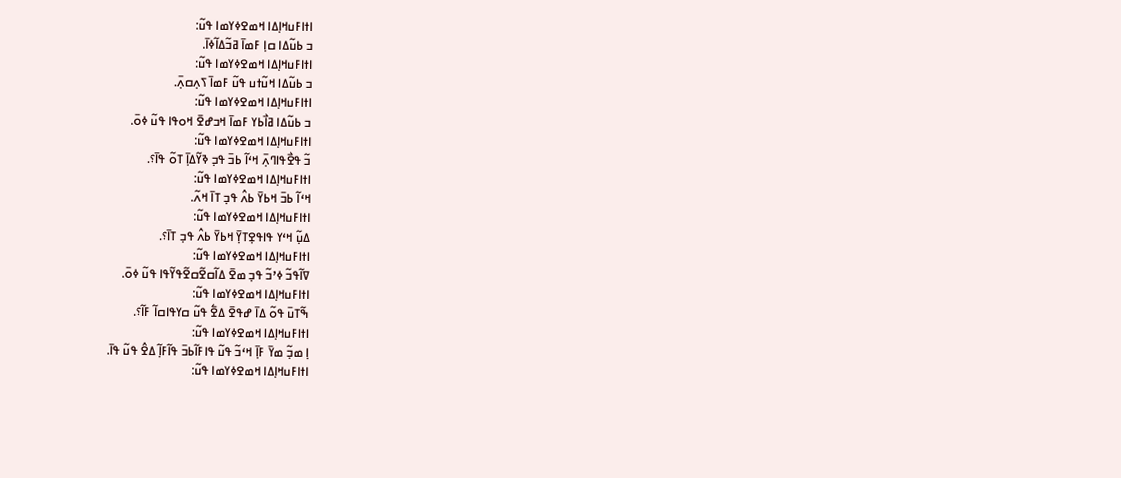ߊߙߊߓߎߞߊ߲ߡߊ ߞߘߐߦߌߘߊ ߟߎ߬:
ߏ ߕߎ߬ߡߊ ߛߊ߲ ߓߘߊ߫ ߥߏ߬ߡߊ߬ߦߊ߫.
ߊߙߊߓߎߞߊ߲ߡߊ ߞߘߐߦߌߘߊ ߟߎ߬:
ߏ ߕߎ߬ߡߊ ߞߎ߬ߙߎ ߟߎ߬ ߓߘߊ߫ ߖߍ߲ߛߍ߲߫.
ߊߙߊߓߎߞߊ߲ߡߊ ߞߘߐߦߌߘߊ ߟߎ߬:
ߏ ߕߎ߬ߡߊ ߥߊ߯ߕߌ ߓߘߊ߫ ߞߏߝߐ߫ ߞߋߟߊ ߟߎ߬ ߦߋ߫.
ߊߙߊߓߎߞߊ߲ߡߊ ߞߘߐߦߌߘߊ ߟߎ߬:
ߏ߬ ߟߐ߯ߟߊߣߍ߲߫ ߞߵߊ߬ ߕߏ߫ ߟߏ߲ ߢߌ߬ߡߊ߲߫ ߠߋ߬ ߟߊ߫؟.
ߊߙߊߓߎߞߊ߲ߡߊ ߞߘߐߦߌߘߊ ߟߎ߬:
ߞߵߊ߬ ߕߏ߫ ߞߕߌ߫ ߕߍ߮ ߟߏ߲ ߠߊ߫ ߞߍ߬.
ߊߙߊߓߎߞߊ߲ߡߊ ߞߘߐߦߌߘߊ ߟߎ߬:
ߡߎ߲߬ ߞߵߌ ߟߊߟߐ߲ߠߌ߲߫ ߞߕߌ߫ ߕߍ߮ ߟߏ߲ ߠߊ߫؟.
ߊߙߊߓߎߞߊ߲ߡߊ ߞߘߐߦߌߘߊ ߟߎ߬:
ߜߊ߬ߟߏ߬ ߦߴߏ߬ ߟߏ߲ ߘߐ߫ ߡߊ߬ߛߐ߬ߛߐ߬ߟߌ߬ߟߊ ߟߎ߬ ߦߋ߫.
ߊߙߊߓߎߞߊ߲ߡߊ ߞߘߐߦߌߘߊ ߟߎ߬:
ߒ߬ߠߎ߫ ߟߋ߬ ߡߊ߫ ߝߟߐ߫ ߡߐ߱ ߟߎ߬ ߛߌߟߊߛߊ߬ ߓߊ߬؟.
ߊߙߊߓߎߞߊ߲ߡߊ ߞߘߐߦߌߘߊ ߟߎ߬:
ߊ߲ ߘߏ߲߬ ߘߌ߫ ߓߊ߲߫ ߞߵߏ߬ ߟߎ߬ ߟߊߓߊ߬ߕߏ߫ ߟߊ߬ߓߊ߲߬ ߡߐ߮ ߟߎ߬ ߟߊ߫.
ߊߙߊߓߎߞߊ߲ߡߊ ߞߘߐߦߌߘߊ ߟߎ߬: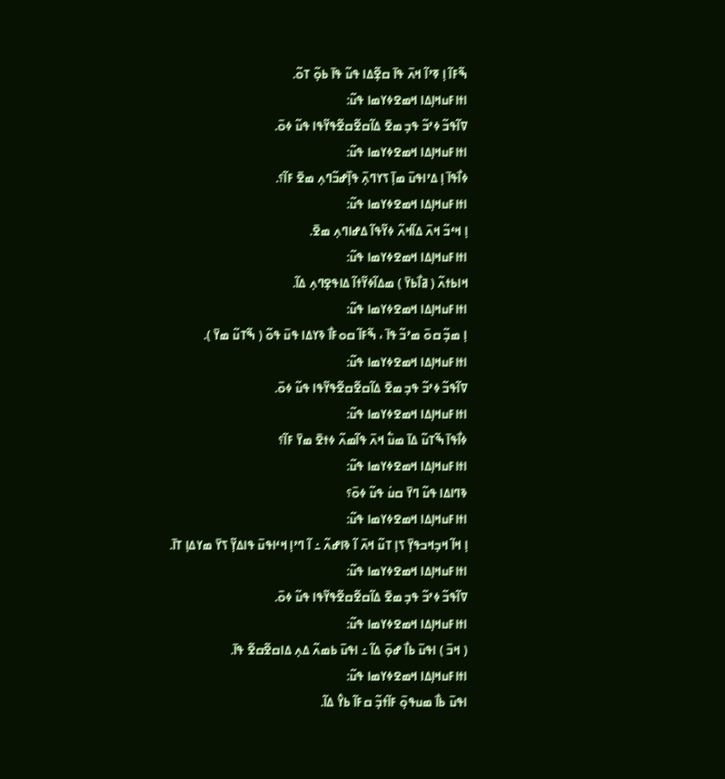ߒ߬ߓߊ߬ ߊ߲ ߧߴߊ߬ ߞߍ߫ ߟߊ߫ ߛߐ߲߬ߡߊ ߟߎ߬ ߟߊ߫ ߕߋ߲߬ ߠߋ߬.
ߊߙߊߓߎߞߊ߲ߡߊ ߞߘߐߦߌߘߊ ߟߎ߬:
ߜߊ߬ߟߏ߬ ߦߴߏ߬ ߟߏ߲ ߘߐ߫ ߡߊ߬ߛߐ߬ߛߐ߬ߟߌ߬ߟߊ ߟߎ߬ ߦߋ߫.
ߊߙߊߓߎߞߊ߲ߡߊ ߞߘߐߦߌߘߊ ߟߎ߬:
ߦߊ߯ߟߊ߫ ߊ߲ ߡߴߊߟߎ߫ ߘߊ߲߫ ߖߌߣߍ߲߫ ߟߊ߲߰ߝߏ߬ߣߍ߲ ߘߐ߫ ߓߊ߬؟.
ߊߙߊߓߎߞߊ߲ߡߊ ߞߘߐߦߌߘߊ ߟߎ߬:
ߊ߲ ߞߵߏ߬ ߞߍ߫ ߡߊ߬ߞߍ߬ ߦߌ߬ߟߊ߬ ߡߝߊߣߍ߲ ߘߐ߫.
ߊߙߊߓߎߞߊ߲ߡߊ ߞߘߐߦߌߘߊ ߟߎ߬:
ߞߊߕߙߍ߬ ( ߥߊ߯ߕߌ߫ ) ߘߡߊ߬ߦߌ߬ߙߊ߬ ߡߊߟߐ߲ߣߍ߲ ߡߊ߬.
ߊߙߊߓߎߞߊ߲ߡߊ ߞߘߐߦߌߘߊ ߟߎ߬:
ߊ߲ ߘߏ߲߬ ߛߋ߫ ߘߴߏ߬ ߟߊ߫ ، ߒ߬ߓߊ߬ ߛߋߓߊ߯ ߢߌߡߊ ߟߎ߫ ߟߋ߬ ( ߒ߬ߠߎ߬ ߘߌ߫ ).
ߊߙߊߓߎߞߊ߲ߡߊ ߞߘߐߦߌߘߊ ߟߎ߬:
ߜߊ߬ߟߏ߬ ߦߴߏ߬ ߟߏ߲ ߘߐ߫ ߡߊ߬ߛߐ߬ߛߐ߬ߟߌ߬ߟߊ ߟߎ߬ ߦߋ߫.
ߊߙߊߓߎߞߊ߲ߡߊ ߞߘߐߦߌߘߊ ߟߎ߬:
ߦߊ߯ߟߊ߫ ߒ߬ߠߎ߬ ߡߊ߫ ߘߎ߱ ߞߍ߫ ߟߊ߬ߘߍ߬ ߦߙߐ߫ ߘߌ߫ ߓߊ߬؟
ߊߙߊߓߎߞߊ߲ߡߊ ߞߘߐߦߌߘߊ ߟߎ߬:
ߢߣߊߡߊ ߟߎ߬ ߣߌ߫ ߛߎ߭ ߟߎ߬ ߦߋ߫؟
ߊߙߊߓߎߞߊ߲ߡߊ ߞߘߐߦߌߘߊ ߟߎ߬:
ߊ߲ ߞߊ߬ ߞߏ߲ߞߏߟߌ߲߫ ߖߊ߲ ߠߎ߬ ߞߍ߫ ߊ߬ ߢߊߝߍ߬ ߸ ߊ߬ ߣߴߊ߲ ߞߵߊߟߎ߫ ߟߊߡߌ߲߬ ߖߌ߫ ߘߌߡߊ߲ ߠߊ߫.
ߊߙߊߓߎߞߊ߲ߡߊ ߞߘߐߦߌߘߊ ߟߎ߬:
ߜߊ߬ߟߏ߬ ߦߴߏ߬ ߟߏ߲ ߘߐ߫ ߡߊ߬ߛߐ߬ߛߐ߬ߟߌ߬ߟߊ ߟߎ߬ ߦߋ߫.
ߊߙߊߓߎߞߊ߲ߡߊ ߞߘߐߦߌߘߊ ߟߎ߬:
( ߞߏ߫ ) ߊߟߎ߫ ߕߊ߯ ߝߋ߲߫ ߡߊ߬ ߸ ߊߟߎ߫ ߕߘߍ߬ ߡߍ߲ ߡߊߛߐ߬ߛߐ߬ ߟߊ߫.
ߊߙߊߓߎߞߊ߲ߡߊ ߞߘߐߦߌߘߊ ߟߎ߬:
ߊߟߎ߫ ߕߊ߯ ߘߎߟߋ߲߫ ߓߊ߬ߙߏ߲߬ ߛߓߊ߬ ߕߌ߮ ߡߊ߬.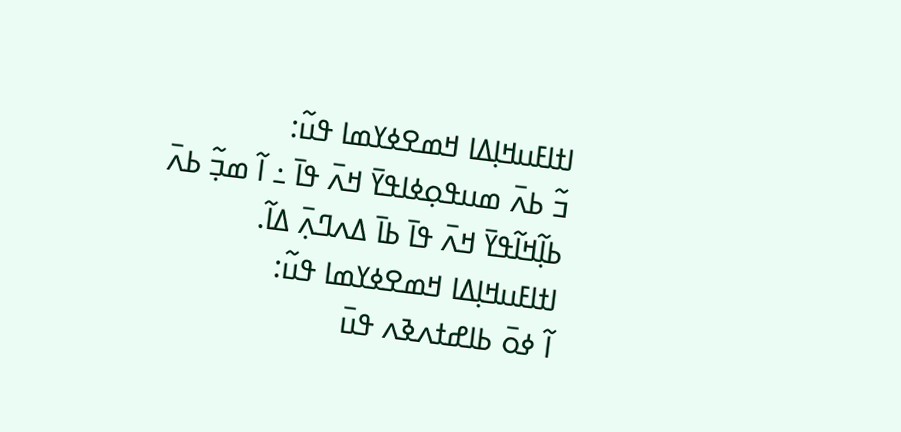ߊߙߊߓߎߞߊ߲ߡߊ ߞߘߐߦߌߘߊ ߟߎ߬:
ߏ߬ ߕߍ߫ ߘߎߟߋ߲ߦߊߟߌ߫ ߞߍ߫ ߟߊ߫ ߸ ߊ߬ ߘߏ߲߬ ߕߍ߫ ߕߊ߲߬ߞߊ߬ߟߌ߫ ߞߍ߫ ߟߊ߫ ߕߊ߫ ߡߍߣߍ߲߫ ߡߊ߬.
ߊߙߊߓߎߞߊ߲ߡߊ ߞߘߐߦߌߘߊ ߟߎ߬:
ߊ߬ ߦߋ߫ ߕߊߝߙߍߢߍ ߟߎ߫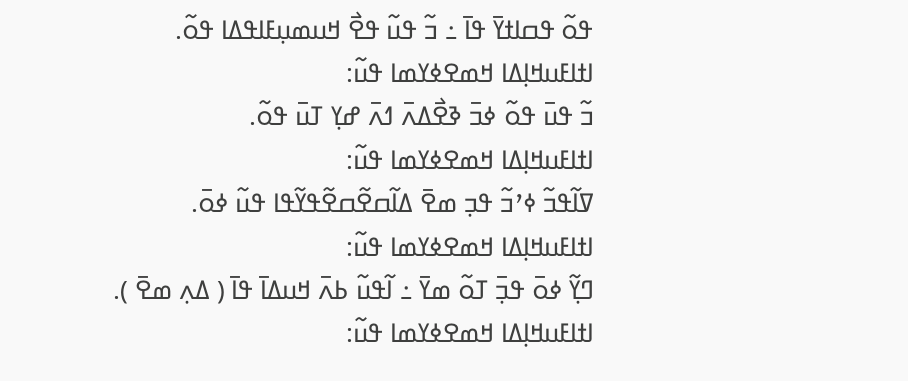ߟߋ߬ ߟߛߊߙߌ߫ ߟߊ߫ ߸ ߏ߬ ߟߎ߬ ߟߐ߯ ߞߎߘߎ߲ߓߊߟߡߊ ߟߋ߬.
ߊߙߊߓߎߞߊ߲ߡߊ ߞߘߐߦߌߘߊ ߟߎ߬:
ߏ߬ ߟߎ߫ ߟߋ߬ ߦߏ߫ ߢߐ߯ߡߍ߫ ߗߍ߫ ߝߌ߲ ߠߎ߫ ߟߋ߬.
ߊߙߊߓߎߞߊ߲ߡߊ ߞߘߐߦߌߘߊ ߟߎ߬:
ߜߊ߬ߟߏ߬ ߦߴߏ߬ ߟߏ߲ ߘߐ߫ ߡߊ߬ߛߐ߬ߛߐ߬ߟߌ߬ߟߊ ߟߎ߬ ߦߋ߫.
ߊߙߊߓߎߞߊ߲ߡߊ ߞߘߐߦߌߘߊ ߟߎ߬:
ߣߌ߲߬ ߦߋ߫ ߟߏ߲߫ ߠߋ߬ ߘߌ߫ ߸ ߊ߬ߟߎ߬ ߕߍ߫ ߞߎߡߊ߫ ߟߊ߫ ( ߡߍ߲ ߘߐ߫ ).
ߊߙߊߓߎߞߊ߲ߡߊ ߞߘߐߦߌߘߊ ߟߎ߬: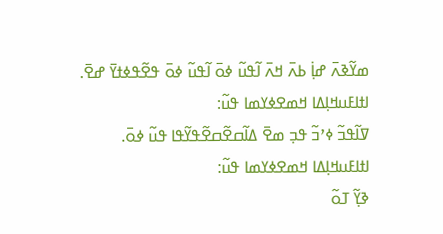ߘߌ߬ߢߍ߫ ߝߊ߲߭ ߕߍ߫ ߞߍ߫ ߊ߬ߟߎ߬ ߦߋ߫ ߊ߬ߟߎ߬ ߦߋ߫ ߟߐ߬ߟߦߙߌ߫ ߝߐ߫.
ߊߙߊߓߎߞߊ߲ߡߊ ߞߘߐߦߌߘߊ ߟߎ߬:
ߜߊ߬ߟߏ߬ ߦߴߏ߬ ߟߏ߲ ߘߐ߫ ߡߊ߬ߛߐ߬ߛߐ߬ߟߌ߬ߟߊ ߟߎ߬ ߦߋ߫.
ߊߙߊߓߎߞߊ߲ߡߊ ߞߘߐߦߌߘߊ ߟߎ߬:
ߢߌ߲߬ ߠߋ߬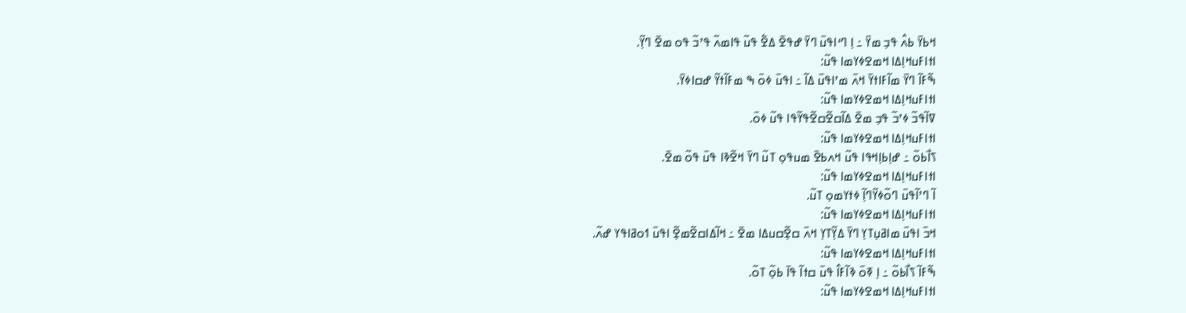ߞߕߌ߫ ߕߍ߮ ߟߏ߲ ߘߌ߫ ߸ ߊ߲ ߣߵߊߟߎ߫ ߣߌ߫ ߝߟߐ߫ ߡߐ߱ ߟߎ߬ ߟߊߘߍ߬ ߟߴߏ߬ ߟߋ ߘߐ߫ ߣߌ߲߬.
ߊߙߊߓߎߞߊ߲ߡߊ ߞߘߐߦߌߘߊ ߟߎ߬:
ߒ߬ߓߊ߬ ߣߌ߫ ߘߊ߬ߓߊߙߌ߫ ߞߍ߫ ߘߴߊߟߎ߫ ߡߊ߬ ߸ ߊߟߎ߫ ߦߋ߫ ߒ ߘߓߊ߬ߙߌ߬ ߝߛߊߦߌ߫.
ߊߙߊߓߎߞߊ߲ߡߊ ߞߘߐߦߌߘߊ ߟߎ߬:
ߜߊ߬ߟߏ߬ ߦߴߏ߬ ߟߏ߲ ߘߐ߫ ߡߊ߬ߛߐ߬ߛߐ߬ߟߌ߬ߟߊ ߟߎ߬ ߦߋ߫.
ߊߙߊߓߎߞߊ߲ߡߊ ߞߘߐߦߌߘߊ ߟߎ߬:
ߖߊ߯ߕߋ߬ ߸ ߝߊ߲ߕߊ߲ߞߟߊ ߟߎ߬ ߞߍߕߐ߫ ߘߎߟߋ߲ ߠߎ߬ ߣߌ߫ ߞߐ߬ߢߊ ߟߎ߫ ߟߋ߬ ߘߐ߫.
ߊߙߊߓߎߞߊ߲ߡߊ ߞߘߐߦߌߘߊ ߟߎ߬:
ߊ߬ ߣߴߊ߬ߟߎ߫ ߣߋ߬ߦߌ߬ߣߊ߲߬ ߦߙߌߘߋ߲ ߠߎ߬.
ߊߙߊߓߎߞߊ߲ߡߊ ߞߘߐߦߌߘߊ ߟߎ߬:
ߞߏ߫ ߊߟߎ߫ ߘߊߥߎ߲ߠߌ߲ ߣߌ߫ ߡߌ߲߬ߠߌ߲ ߞߍ߫ ߛߐ߲߬ߛߎߡߊ ߘߐ߫ ߸ ߞߊ߬ߡߊߛߐ߬ߘߐ߲߬ ߊߟߎ߫ ߗߋߥߊߟߌ ߝߍ߬.
ߊߙߊߓߎߞߊ߲ߡߊ ߞߘߐߦߌߘߊ ߟߎ߬:
ߒ߬ߓߊ߬ ߖߊ߯ߕߋ߬ ߸ ߊ߲ ߧߋ߫ ߢߊ߬ߓߊ߮ ߟߎ߫ ߛߙߊ߬ ߟߊ߫ ߕߋ߲߬ ߠߋ߬.
ߊߙߊߓߎߞߊ߲ߡߊ ߞߘߐߦߌߘߊ ߟߎ߬: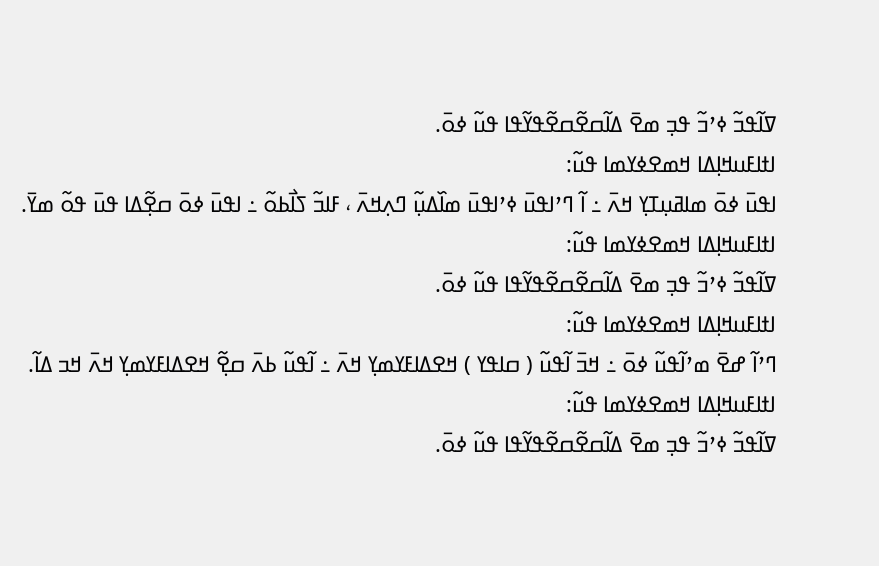ߜߊ߬ߟߏ߬ ߦߴߏ߬ ߟߏ߲ ߘߐ߫ ߡߊ߬ߛߐ߬ߛߐ߬ߟߌ߬ߟߊ ߟߎ߬ ߦߋ߫.
ߊߙߊߓߎߞߊ߲ߡߊ ߞߘߐߦߌߘߊ ߟߎ߬:
ߊߟߎ߫ ߦߋ߫ ߘߊߥߎ߲ߠߌ߲ ߞߍ߫ ߸ ߊ߬ ߣߴߊߟߎ߫ ߦߴߊߟߎ߫ ߘߊ߰ߡߎ߲߬ ߣߍ߲ߞߍ߫ ، ߓߊߏ߬ ߖߊ߯ߕߋ߬ ߸ ߊߟߎ߫ ߦߋ߫ ߛߐ߲߬ߡߊ ߟߎ߫ ߟߋ߬ ߘߌ߫.
ߊߙߊߓߎߞߊ߲ߡߊ ߞߘߐߦߌߘߊ ߟߎ߬:
ߜߊ߬ߟߏ߬ ߦߴߏ߬ ߟߏ߲ ߘߐ߫ ߡߊ߬ߛߐ߬ߛߐ߬ߟߌ߬ߟߊ ߟߎ߬ ߦߋ߫.
ߊߙߊߓߎߞߊ߲ߡߊ ߞߘߐߦߌߘߊ ߟߎ߬:
ߣߴߊ߬ ߝߐ߫ ߘߴߊ߬ߟߎ߬ ߦߋ߫ ߸ ߞߏ߫ ߊ߬ߟߎ߬ ( ߛߊߟߌ ) ߞߐߡߊߓߌߘߌ߲ ߞߍ߫ ߸ ߊ߬ߟߎ߬ ߕߍ߫ ߛߐ߲߬ ߞߐߡߊߓߌߘߌ߲ ߞߍ߫ ߞߏ ߡߊ߬.
ߊߙߊߓߎߞߊ߲ߡߊ ߞߘߐߦߌߘߊ ߟߎ߬:
ߜߊ߬ߟߏ߬ ߦߴߏ߬ ߟߏ߲ ߘߐ߫ ߡߊ߬ߛߐ߬ߛߐ߬ߟߌ߬ߟߊ ߟߎ߬ ߦߋ߫.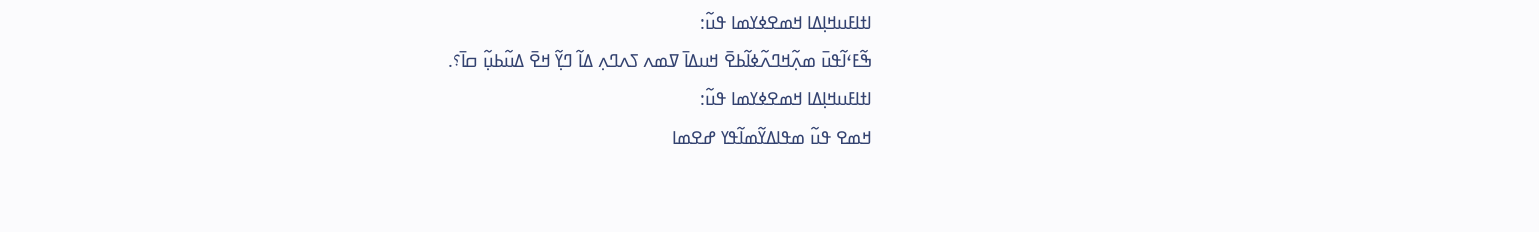ߊߙߊߓߎߞߊ߲ߡߊ ߞߘߐߦߌߘߊ ߟߎ߬:
ߒ߬ߓߵߊ߬ߟߎ߫ ߘߍ߲߬ߞߣߍ߬ߦߊ߬ߕߐ߫ ߞߎߡߊ߫ ߜߘߍ ߖߍߣߍ߲ ߡߊ߬ ߣߌ߲߬ ߞߐ߫ ߡߎ߬ߕߎ߲߬ ߛߊ߫؟.
ߊߙߊߓߎߞߊ߲ߡߊ ߞߘߐߦߌߘߊ ߟߎ߬:
ߞߘߐ ߟߎ߬ ߘߟߊߡߌ߬ߘߊ߬ߟߌ ߝߐߘߊ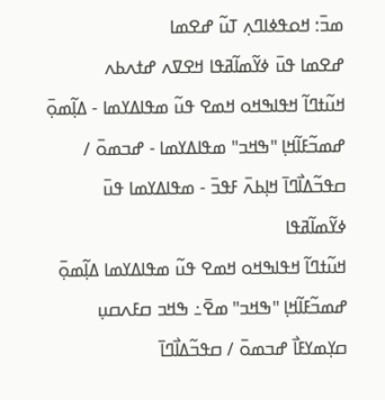ߘߏ߫: ߞߋߟߦߊߣߍ߲ ߠߎ߬ ߝߐߘߊ
ߝߐߘߊ ߟߎ߫ ߦߌ߬ߘߊ߬ߥߟߊ ߞߐߜߍ ߝߙߍߕߍ
ߞߎ߬ߙߣߊ߬ ߞߟߊߒߞߋ ߞߘߐ ߟߎ߬ ߘߟߊߡߌߘߊ - ߡߊ߲߬ߘߋ߲߫ ߝߘߏ߬ߓߊ߬ߞߊ߲ "ߒߞߏ" ߘߟߊߡߌߘߊ - ߝߏߘߋ߫ / ߛߟߏ߬ߡߊ߯ߣߊ߫ ߞߊ߲ߕߍ߫ ߓߟߏ߫ - ߘߟߊߡߌߘߊ ߟߎ߫ ߦߌ߬ߘߊ߬ߥߟߊ
ߞߎ߬ߙߣߊ߬ ߞߟߊߒߞߋ ߞߘߐ ߟߎ߬ ߘߟߊߡߌߘߊ ߡߊ߲߬ߘߋ߲߫ ߝߘߏ߬ߓߊ߬ߞߊ߲ "ߒߞߏ" ߘߐ߫߸ ߒߞߏ ߛߓߍߛߎ߲ ߛߌ߲ߘߌߓߊ߯ ߝߏߘߋ߫ / ߛߟߏ߬ߡߊ߯ߣߊ߫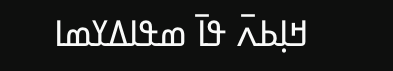ߞߊ߲ߕߍ߫ ߟߊ߫ ߘߟߊߡߌߘߊ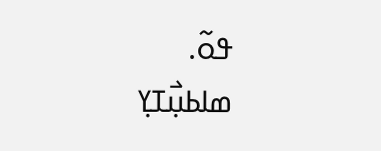ߟߋ߬.
ߘߊߕߎ߲߯ߠߌ߲